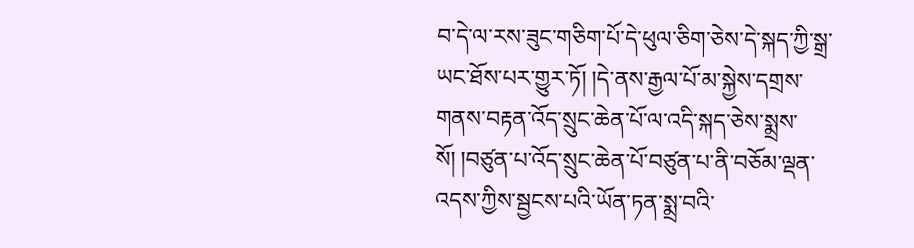བ་དེ་ལ་རས་ཟུང་གཅིག་པོ་དེ་ཕུལ་ཅིག་ཅེས་དེ་སྐད་ཀྱི་སྒྲ་ཡང་ཐོས་པར་གྱུར་ཏོ། །དེ་ནས་རྒྱལ་པོ་མ་སྐྱེས་དགྲས་གནས་བརྟན་འོད་སྲུང་ཆེན་པོ་ལ་འདི་སྐད་ཅེས་སྨྲས་སོ། །བཙུན་པ་འོད་སྲུང་ཆེན་པོ་བཙུན་པ་ནི་བཅོམ་ལྡན་འདས་ཀྱིས་སྦྱངས་པའི་ཡོན་ཏན་སྨྲ་བའི་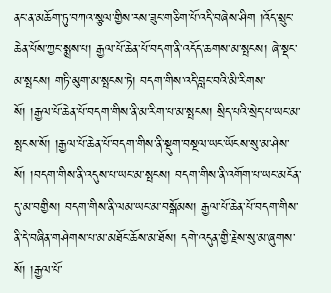ནང་ན་མཆོག་ཏུ་བཀའ་སྩལ་གྱིས་རས་ཟུང་གཅིག་པོ་འདི་བཞེས་ཤིག །འོད་སྲུང་ཆེན་པོས་ཀྱང་སྨྲས་པ། རྒྱལ་པོ་ཆེན་པོ་བདག་ནི་འདོད་ཆགས་མ་སྤངས། ཞེ་སྡང་མ་སྤངས། གཏི་མུག་མ་སྤངས་ཏེ། བདག་གིས་འདི་བླང་བའི་མི་རིགས་སོ། །རྒྱལ་པོ་ཆེན་པོ་བདག་གིས་ནི་མ་རིག་པ་མ་སྤངས། སྲིད་པའི་སྲེད་པ་ཡང་མ་སྤངས་སོ། །རྒྱལ་པོ་ཆེན་པོ་བདག་གིས་ནི་སྡུག་བསྔལ་ཡང་ཡོངས་སུ་མ་ཤེས་སོ། །བདག་གིས་ནི་འདུས་པ་ཡང་མ་སྤངས། བདག་གིས་ནི་འགོག་པ་ཡང་མངོན་དུ་མ་བགྱིས། བདག་གིས་ནི་ལམ་ཡང་མ་བསྒོམས། རྒྱལ་པོ་ཆེན་པོ་བདག་གིས་ནི་དེ་བཞིན་གཤེགས་པ་མ་མཐོང་ཆོས་མ་ཐོས། དགེ་འདུན་གྱི་རྗེས་སུ་མ་ཞུགས་སོ། །རྒྱལ་པོ་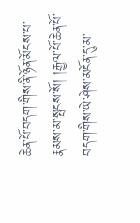ཆེན་པོ་བདག་གིས་ནི་ཉོན་མོངས་པ་རྣམས་མ་སྤངས་སོ། །རྒྱལ་པོ་ཆེན་པོ་བདག་གིས་ཡེ་ཤེས་མངོན་དུ་མ་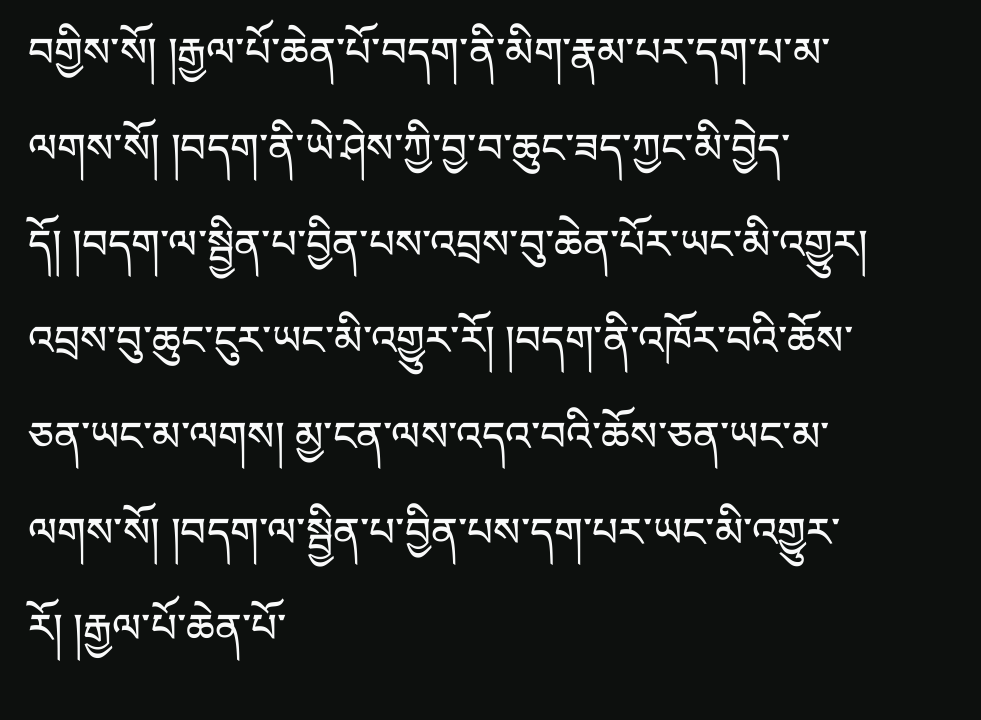བགྱིས་སོ། །རྒྱལ་པོ་ཆེན་པོ་བདག་ནི་མིག་རྣམ་པར་དག་པ་མ་ལགས་སོ། །བདག་ནི་ཡེ་ཤེས་ཀྱི་བྱ་བ་ཆུང་ཟད་ཀྱང་མི་བྱེད་དོ། །བདག་ལ་སྦྱིན་པ་བྱིན་པས་འབྲས་བུ་ཆེན་པོར་ཡང་མི་འགྱུར། འབྲས་བུ་ཆུང་ངུར་ཡང་མི་འགྱུར་རོ། །བདག་ནི་འཁོར་བའི་ཆོས་ཅན་ཡང་མ་ལགས། མྱ་ངན་ལས་འདའ་བའི་ཆོས་ཅན་ཡང་མ་ལགས་སོ། །བདག་ལ་སྦྱིན་པ་བྱིན་པས་དག་པར་ཡང་མི་འགྱུར་རོ། །རྒྱལ་པོ་ཆེན་པོ་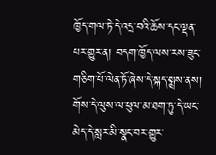ཁྱོད་གལ་ཏེ་དེ་འདྲ་བའི་ཆོས་དང་ལྡན་པར་གྱུར་ན། བདག་ཁྱོད་ལས་རས་ཟུང་གཅིག་པོ་ལེན་ཏོ་ཞེས་དེ་སྐད་སྨྲས་ནས། གོས་དེ་ལུས་ལ་ཕུལ་མ་ཐག་ཏུ་དེ་ཡང་མེད་དེ་སླར་མི་སྣང་བར་གྱུར་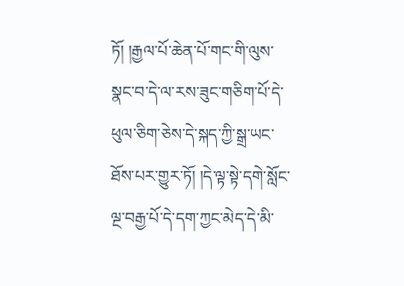ཏོ། །རྒྱལ་པོ་ཆེན་པོ་གང་གི་ལུས་སྣང་བ་དེ་ལ་རས་ཟུང་གཅིག་པོ་དེ་ཕུལ་ཅིག་ཅེས་དེ་སྐད་ཀྱི་སྒྲ་ཡང་ཐོས་པར་གྱུར་ཏོ། །དེ་ལྟ་སྟེ་དགེ་སློང་ལྔ་བརྒྱ་པོ་དེ་དག་ཀྱང་མེད་དེ་མི་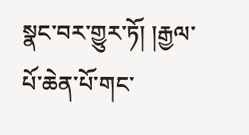སྣང་བར་གྱུར་ཏོ། །རྒྱལ་པོ་ཆེན་པོ་གང་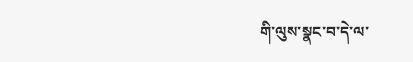གི་ལུས་སྣང་བ་དེ་ལ་